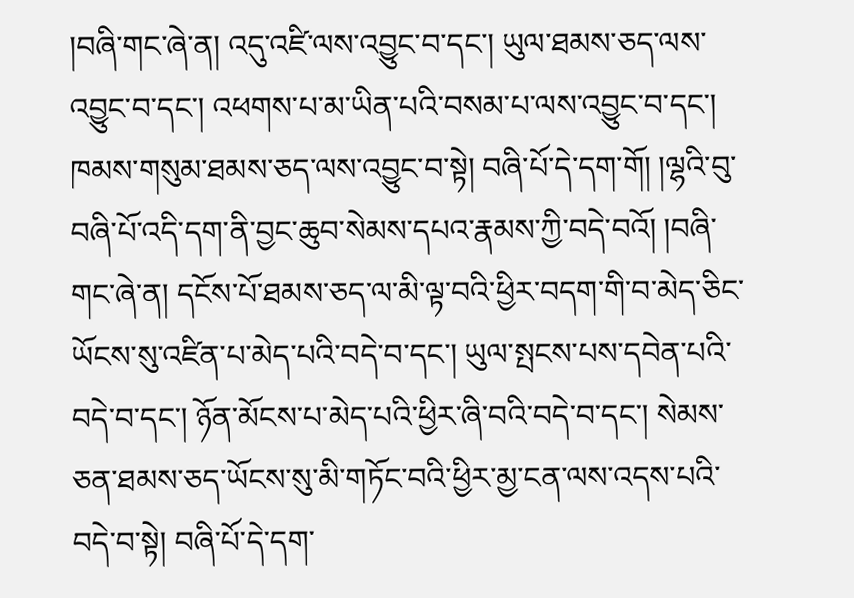།བཞི་གང་ཞེ་ན། འདུ་འཛི་ལས་འབྱུང་བ་དང་། ཡུལ་ཐམས་ཅད་ལས་འབྱུང་བ་དང་། འཕགས་པ་མ་ཡིན་པའི་བསམ་པ་ལས་འབྱུང་བ་དང་། ཁམས་གསུམ་ཐམས་ཅད་ལས་འབྱུང་བ་སྟེ། བཞི་པོ་དེ་དག་གོ། །ལྷའི་བུ་བཞི་པོ་འདི་དག་ནི་བྱང་ཆུབ་སེམས་དཔའ་རྣམས་ཀྱི་བདེ་བའོ། །བཞི་གང་ཞེ་ན། དངོས་པོ་ཐམས་ཅད་ལ་མི་ལྟ་བའི་ཕྱིར་བདག་གི་བ་མེད་ཅིང་ཡོངས་སུ་འཛིན་པ་མེད་པའི་བདེ་བ་དང་། ཡུལ་སྤངས་པས་དབེན་པའི་བདེ་བ་དང་། ཉོན་མོངས་པ་མེད་པའི་ཕྱིར་ཞི་བའི་བདེ་བ་དང་། སེམས་ཅན་ཐམས་ཅད་ཡོངས་སུ་མི་གཏོང་བའི་ཕྱིར་མྱ་ངན་ལས་འདས་པའི་བདེ་བ་སྟེ། བཞི་པོ་དེ་དག་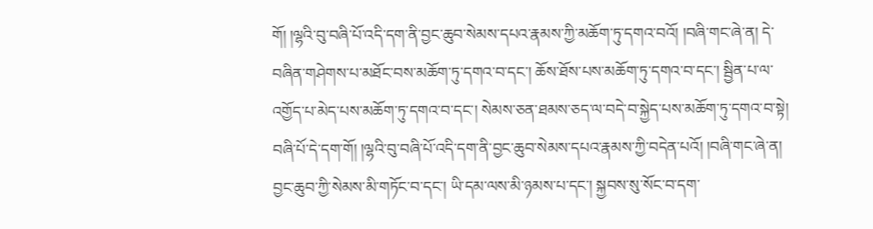གོ། །ལྷའི་བུ་བཞི་པོ་འདི་དག་ནི་བྱང་ཆུབ་སེམས་དཔའ་རྣམས་ཀྱི་མཆོག་ཏུ་དགའ་བའོ། །བཞི་གང་ཞེ་ན། དེ་བཞིན་གཤེགས་པ་མཐོང་བས་མཆོག་ཏུ་དགའ་བ་དང་། ཆོས་ཐོས་པས་མཆོག་ཏུ་དགའ་བ་དང་། སྦྱིན་པ་ལ་འགྱོད་པ་མེད་པས་མཆོག་ཏུ་དགའ་བ་དང་། སེམས་ཅན་ཐམས་ཅད་ལ་བདེ་བ་སྐྱེད་པས་མཆོག་ཏུ་དགའ་བ་སྟེ། བཞི་པོ་དེ་དག་གོ། །ལྷའི་བུ་བཞི་པོ་འདི་དག་ནི་བྱང་ཆུབ་སེམས་དཔའ་རྣམས་ཀྱི་བདེན་པའོ། །བཞི་གང་ཞེ་ན། བྱང་ཆུབ་ཀྱི་སེམས་མི་གཏོང་བ་དང་། ཡི་དམ་ལས་མི་ཉམས་པ་དང་། སྐྱབས་སུ་སོང་བ་དག་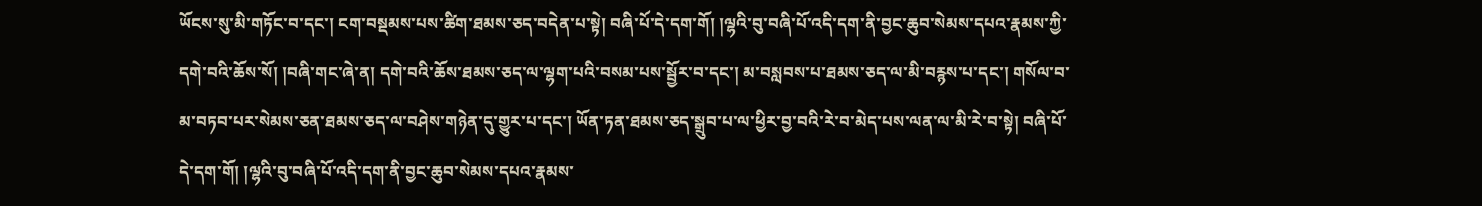ཡོངས་སུ་མི་གཏོང་བ་དང་། ངག་བསྡམས་པས་ཚིག་ཐམས་ཅད་བདེན་པ་སྟེ། བཞི་པོ་དེ་དག་གོ། །ལྷའི་བུ་བཞི་པོ་འདི་དག་ནི་བྱང་ཆུབ་སེམས་དཔའ་རྣམས་ཀྱི་དགེ་བའི་ཆོས་སོ། །བཞི་གང་ཞེ་ན། དགེ་བའི་ཆོས་ཐམས་ཅད་ལ་ལྷག་པའི་བསམ་པས་སྦྱོར་བ་དང་། མ་བསླབས་པ་ཐམས་ཅད་ལ་མི་བརྙས་པ་དང་། གསོལ་བ་མ་བཏབ་པར་སེམས་ཅན་ཐམས་ཅད་ལ་བཤེས་གཉེན་དུ་གྱུར་པ་དང་། ཡོན་ཏན་ཐམས་ཅད་སྒྲུབ་པ་ལ་ཕྱིར་བྱ་བའི་རེ་བ་མེད་པས་ལན་ལ་མི་རེ་བ་སྟེ། བཞི་པོ་དེ་དག་གོ། །ལྷའི་བུ་བཞི་པོ་འདི་དག་ནི་བྱང་ཆུབ་སེམས་དཔའ་རྣམས་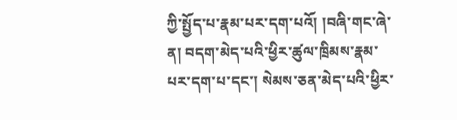ཀྱི་སྤྱོད་པ་རྣམ་པར་དག་པའོ། །བཞི་གང་ཞེ་ན། བདག་མེད་པའི་ཕྱིར་ཚུལ་ཁྲིམས་རྣམ་པར་དག་པ་དང་། སེམས་ཅན་མེད་པའི་ཕྱིར་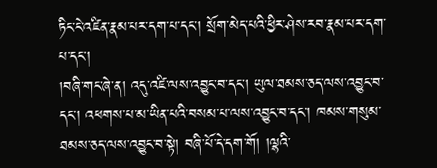ཏིང་ངེ་འཛིན་རྣམ་པར་དག་པ་དང་། སྲོག་མེད་པའི་ཕྱིར་ཤེས་རབ་རྣམ་པར་དག་པ་དང་།
།བཞི་གང་ཞེ་ན། འདུ་འཛི་ལས་འབྱུང་བ་དང་། ཡུལ་ཐམས་ཅད་ལས་འབྱུང་བ་དང་། འཕགས་པ་མ་ཡིན་པའི་བསམ་པ་ལས་འབྱུང་བ་དང་། ཁམས་གསུམ་ཐམས་ཅད་ལས་འབྱུང་བ་སྟེ། བཞི་པོ་དེ་དག་གོ། །ལྷའི་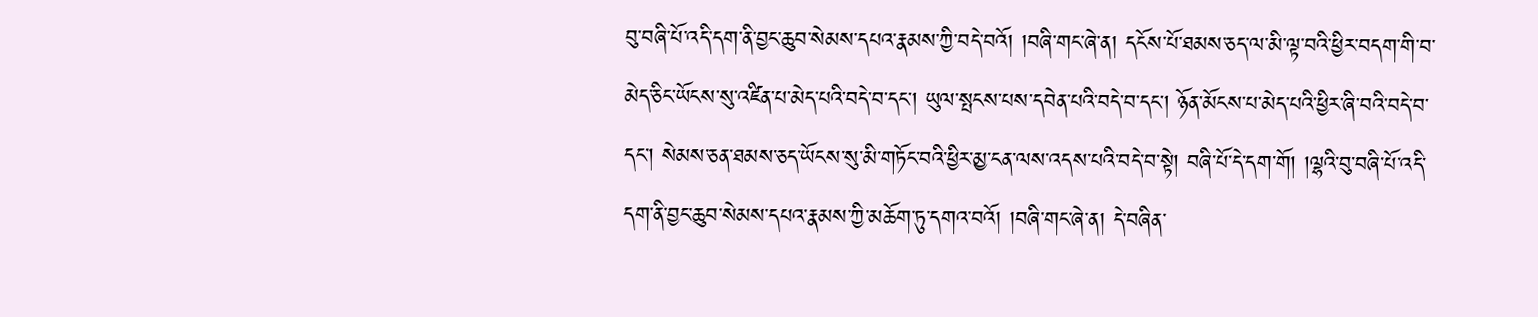བུ་བཞི་པོ་འདི་དག་ནི་བྱང་ཆུབ་སེམས་དཔའ་རྣམས་ཀྱི་བདེ་བའོ། །བཞི་གང་ཞེ་ན། དངོས་པོ་ཐམས་ཅད་ལ་མི་ལྟ་བའི་ཕྱིར་བདག་གི་བ་མེད་ཅིང་ཡོངས་སུ་འཛིན་པ་མེད་པའི་བདེ་བ་དང་། ཡུལ་སྤངས་པས་དབེན་པའི་བདེ་བ་དང་། ཉོན་མོངས་པ་མེད་པའི་ཕྱིར་ཞི་བའི་བདེ་བ་དང་། སེམས་ཅན་ཐམས་ཅད་ཡོངས་སུ་མི་གཏོང་བའི་ཕྱིར་མྱ་ངན་ལས་འདས་པའི་བདེ་བ་སྟེ། བཞི་པོ་དེ་དག་གོ། །ལྷའི་བུ་བཞི་པོ་འདི་དག་ནི་བྱང་ཆུབ་སེམས་དཔའ་རྣམས་ཀྱི་མཆོག་ཏུ་དགའ་བའོ། །བཞི་གང་ཞེ་ན། དེ་བཞིན་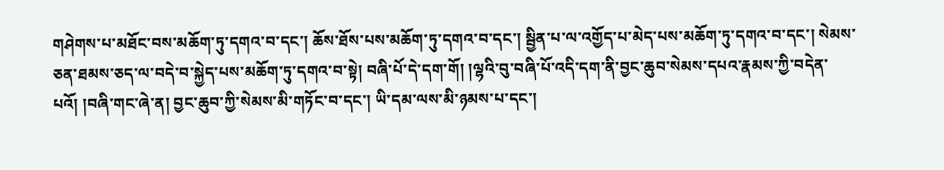གཤེགས་པ་མཐོང་བས་མཆོག་ཏུ་དགའ་བ་དང་། ཆོས་ཐོས་པས་མཆོག་ཏུ་དགའ་བ་དང་། སྦྱིན་པ་ལ་འགྱོད་པ་མེད་པས་མཆོག་ཏུ་དགའ་བ་དང་། སེམས་ཅན་ཐམས་ཅད་ལ་བདེ་བ་སྐྱེད་པས་མཆོག་ཏུ་དགའ་བ་སྟེ། བཞི་པོ་དེ་དག་གོ། །ལྷའི་བུ་བཞི་པོ་འདི་དག་ནི་བྱང་ཆུབ་སེམས་དཔའ་རྣམས་ཀྱི་བདེན་པའོ། །བཞི་གང་ཞེ་ན། བྱང་ཆུབ་ཀྱི་སེམས་མི་གཏོང་བ་དང་། ཡི་དམ་ལས་མི་ཉམས་པ་དང་།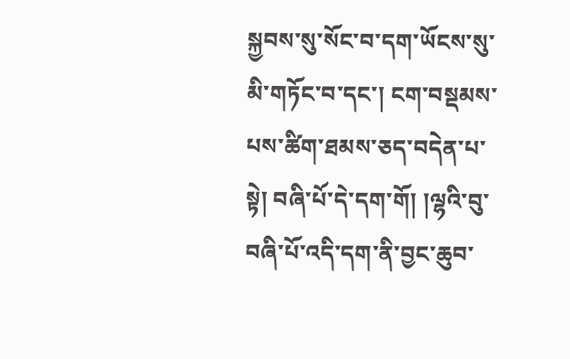སྐྱབས་སུ་སོང་བ་དག་ཡོངས་སུ་མི་གཏོང་བ་དང་། ངག་བསྡམས་པས་ཚིག་ཐམས་ཅད་བདེན་པ་སྟེ། བཞི་པོ་དེ་དག་གོ། །ལྷའི་བུ་བཞི་པོ་འདི་དག་ནི་བྱང་ཆུབ་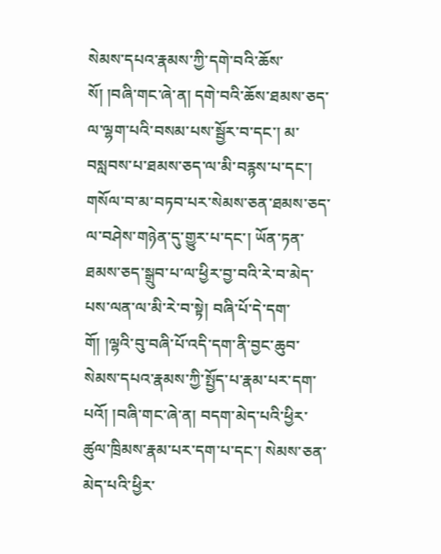སེམས་དཔའ་རྣམས་ཀྱི་དགེ་བའི་ཆོས་སོ། །བཞི་གང་ཞེ་ན། དགེ་བའི་ཆོས་ཐམས་ཅད་ལ་ལྷག་པའི་བསམ་པས་སྦྱོར་བ་དང་། མ་བསླབས་པ་ཐམས་ཅད་ལ་མི་བརྙས་པ་དང་། གསོལ་བ་མ་བཏབ་པར་སེམས་ཅན་ཐམས་ཅད་ལ་བཤེས་གཉེན་དུ་གྱུར་པ་དང་། ཡོན་ཏན་ཐམས་ཅད་སྒྲུབ་པ་ལ་ཕྱིར་བྱ་བའི་རེ་བ་མེད་པས་ལན་ལ་མི་རེ་བ་སྟེ། བཞི་པོ་དེ་དག་གོ། །ལྷའི་བུ་བཞི་པོ་འདི་དག་ནི་བྱང་ཆུབ་སེམས་དཔའ་རྣམས་ཀྱི་སྤྱོད་པ་རྣམ་པར་དག་པའོ། །བཞི་གང་ཞེ་ན། བདག་མེད་པའི་ཕྱིར་ཚུལ་ཁྲིམས་རྣམ་པར་དག་པ་དང་། སེམས་ཅན་མེད་པའི་ཕྱིར་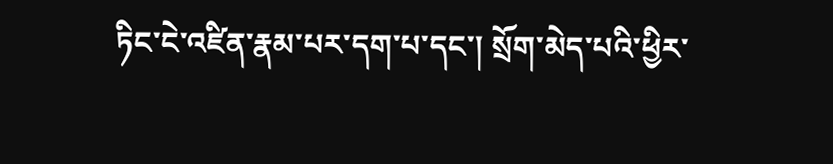ཏིང་ངེ་འཛིན་རྣམ་པར་དག་པ་དང་། སྲོག་མེད་པའི་ཕྱིར་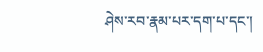ཤེས་རབ་རྣམ་པར་དག་པ་དང་།